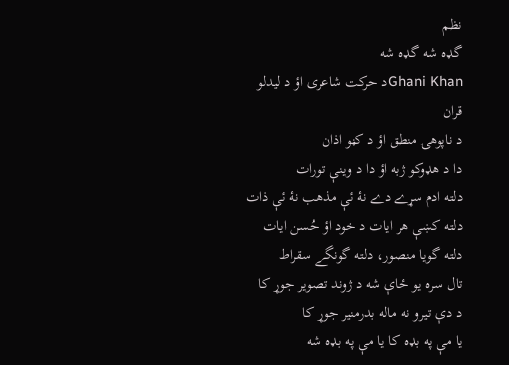نظم
گډه شه گډه شه
Ghani Khanد حرکت شاعری اؤ د ليدلو قران
د ناپوهۍ منطق اؤ د کڼو اذان
دا د هډوکو ژبه اؤ دا د وينې تورات
دلته ادم سړے دے نۀ ئې مذهب نۀ ئې ذات
دلته کښې هر ايات د خود اؤ حُسن ايات
دلته گويا منصور، دلته گونگے سقراط
تال سره يو ځاې شه د ژوند تصوير جوړ کا
د دې تيرو نه ماله بدرمنير جوړ کا
يا مې په بډه کا يا مې په بډه شه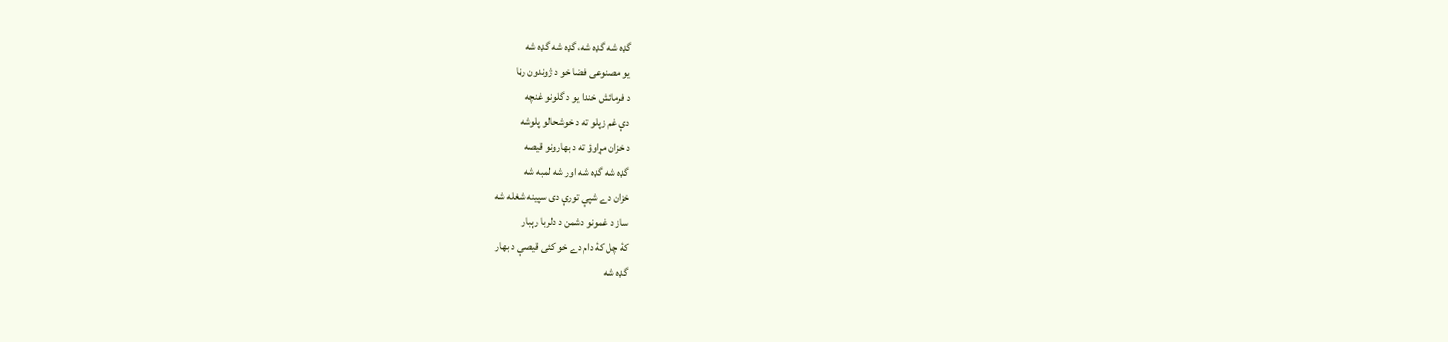گډه شه گډه شه، گډه شه گډه شه
يو مصنوعی فضا خو د ژوندون رڼا
د فرمائش خندا يو د گلونو غنچه
دې غم زپلو ته د خوشحالو پلوشه
د خزان مړاوؤ ته د بهارونو قيصه
گډه شه گډه شه اور شه لمبه شه
خزان دے شپې تورې دی سپينه شغله شه
ساز د غمونو دشمن د دلربا رېبار
کۀ چل کۀ دام دے خو کئی قيصې د بهار
گډه شه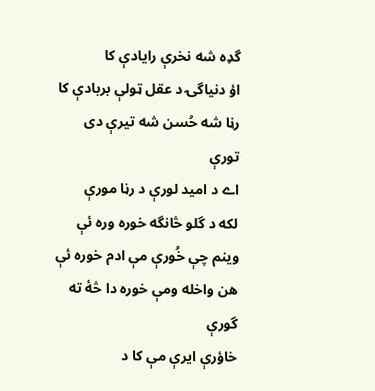گډه شه نخرې رايادې کا
اؤ دنياگۍ د عقل ټولې بربادې کا
رڼا شه حُسن شه تيرې دی تورې
اے د اميد لورې د رڼا مورې
لکه د گلو څانگه خوره وره ئې
وينم چې خُورې مې ادم خوره ئې
هن واخله ومې خوره دا څۀ ته گورې
خاؤرې ايرې مې کا د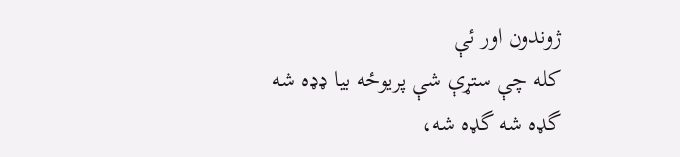ژوندون اور ئې
کله چې ستړې شې پريوځه بيا ډډه شه
گډه شه گډه شه،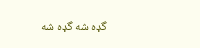گډه شه گډه شه